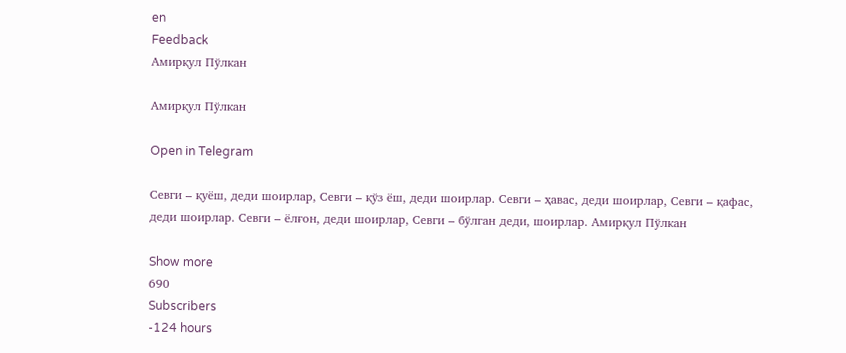en
Feedback
Амирқул Пўлкан

Амирқул Пўлкан

Open in Telegram

Севги – қуёш, деди шоирлар, Севги – қўз ёш, деди шоирлар. Севги – ҳавас, деди шоирлар, Севги – қафас, деди шоирлар. Севги – ёлғон, деди шоирлар, Севги – бўлган деди, шоирлар. Амирқул Пўлкан

Show more
690
Subscribers
-124 hours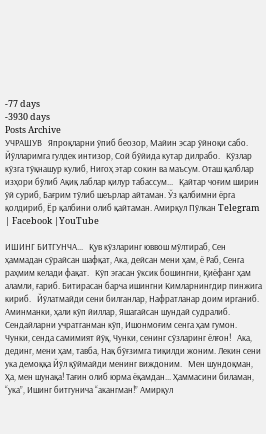-77 days
-3930 days
Posts Archive
УЧРАШУВ   Япроқларни ўпиб беозор, Майин эсар ўйноқи сабо. Йўлларимга гулдек интизор, Сой бўйида кутар дилрабо.   Кўзлар кўзга тўқнашур кулиб, Нигоҳ этар сокин ва маъсум. Оташ қалблар изҳори бўлиб Ақиқ лаблар қилур табассум...   Қайтар чоғим ширин ўй суриб, Бағрим тўлиб шеърлар айтаман. Ўз қалбимни ёрга қолдириб, Ёр қалбини олиб қайтаман. Амирқул Пўлкан Telegram | Facebook |YouTube

ИШИНГ БИТГУНЧА...   Қув кўзларинг юввош мўлтираб, Сен ҳаммадан сўрайсан шафқат, Ака, дейсан мени ҳам, ё Раб, Сенга раҳмим келади фақат.   Кўп эгасан ўксик бошингни, Қиёфанг ҳам аламли, ғариб. Битирасан барча ишингни Кимларнингдир пинжига кириб.   Йўлатмайди сени билганлар, Нафратланар доим ирганиб. Аминманки, ҳали кўп йиллар, Яшагайсан шундай судралиб.   Сендайларни учратганман кўп, Ишонмоғим сенга ҳам гумон. Чунки, сенда самимият йўқ, Чунки, сенинг сўзларинг ёлғон!   Ака, дединг, мени ҳам, тавба, Нақ бўғзимга тиқилди жоним. Лекин сени ука демоққа Йўл қўймайди менинг виждоним.   Мен шундоқман, Ҳа, мен шунақа! Тағин олиб юрма ёқамдан... Ҳаммасини биламан, “ука”, Ишинг битгунича “акангман!” Амирқул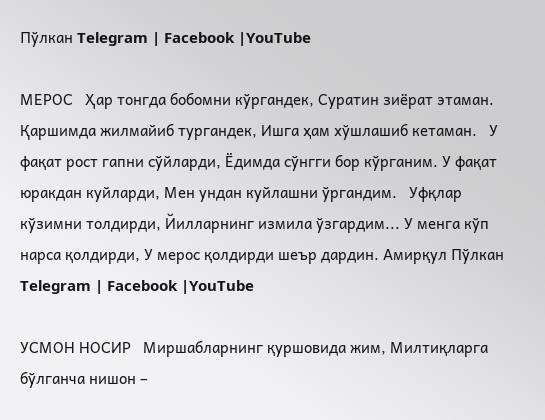Пўлкан Telegram | Facebook |YouTube

МЕРОС   Ҳар тонгда бобомни кўргандек, Суратин зиёрат этаман. Қаршимда жилмайиб тургандек, Ишга ҳам хўшлашиб кетаман.   У фақат рост гапни сўйларди, Ёдимда сўнгги бор кўрганим. У фақат юракдан куйларди, Мен ундан куйлашни ўргандим.   Уфқлар кўзимни толдирди, Йилларнинг измила ўзгардим... У менга кўп нарса қолдирди, У мерос қолдирди шеър дардин. Амирқул Пўлкан Telegram | Facebook |YouTube

УСМОН НОСИР   Миршабларнинг қуршовида жим, Милтиқларга бўлганча нишон –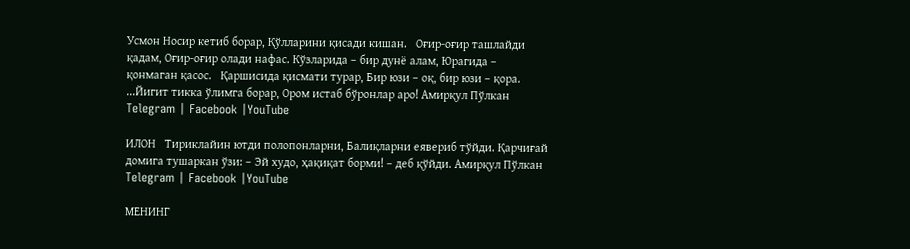Усмон Носир кетиб борар, Қўлларини қисади кишан.   Оғир-оғир ташлайди қадам, Оғир-оғир олади нафас. Кўзларида – бир дунё алам, Юрагида – қонмаган қасос.   Қаршисида қисмати турар, Бир юзи – оқ, бир юзи – қора. ...Йигит тикка ўлимга борар, Ором истаб бўронлар аро! Амирқул Пўлкан Telegram | Facebook |YouTube

ИЛОН   Тириклайин ютди полопонларни, Балиқларни еявериб тўйди. Қарчиғай домига тушаркан ўзи: – Эй худо, ҳақиқат борми! – деб қўйди. Амирқул Пўлкан Telegram | Facebook |YouTube

МЕНИНГ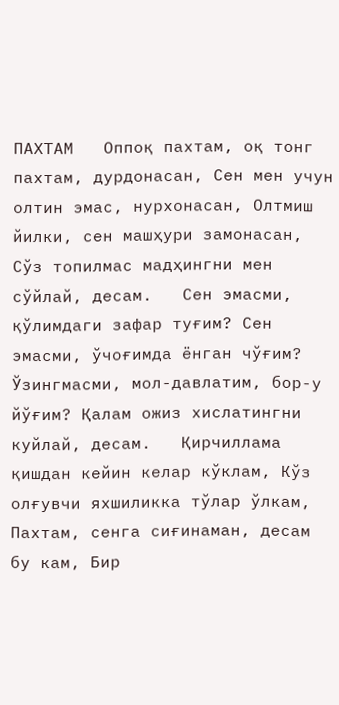ПАХТАМ   Оппоқ пахтам, оқ тонг пахтам, дурдонасан, Сен мен учун олтин эмас, нурхонасан, Олтмиш йилки, сен машҳури замонасан, Сўз топилмас мадҳингни мен сўйлай, десам.   Сен эмасми, қўлимдаги зафар туғим? Сен эмасми, ўчоғимда ёнган чўғим? Ўзингмасми, мол-давлатим, бор-у йўғим? Қалам ожиз хислатингни куйлай, десам.   Қирчиллама қишдан кейин келар кўклам, Кўз олғувчи яхшиликка тўлар ўлкам, Пахтам, сенга сиғинаман, десам бу кам, Бир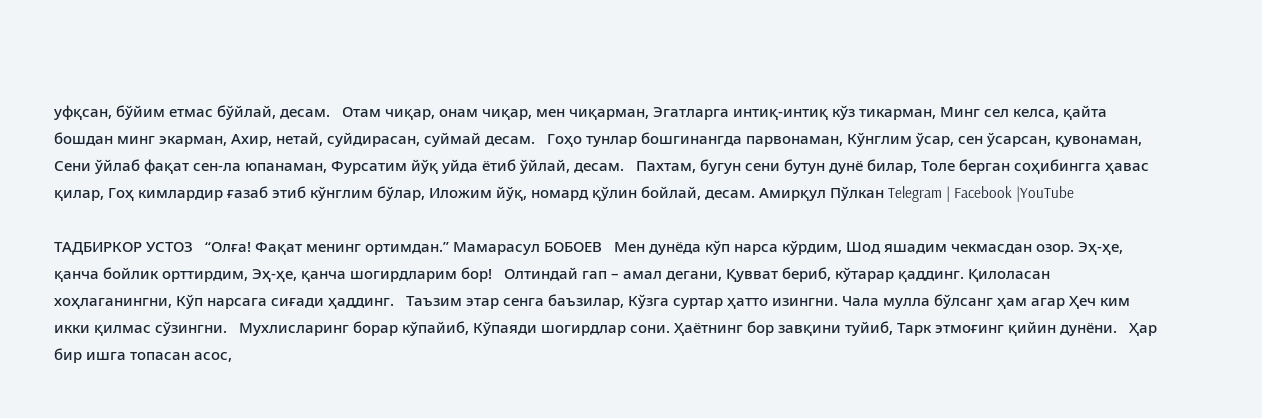уфқсан, бўйим етмас бўйлай, десам.   Отам чиқар, онам чиқар, мен чиқарман, Эгатларга интиқ-интиқ кўз тикарман, Минг сел келса, қайта бошдан минг экарман, Ахир, нетай, суйдирасан, суймай десам.   Гоҳо тунлар бошгинангда парвонаман, Кўнглим ўсар, сен ўсарсан, қувонаман, Сени ўйлаб фақат сен-ла юпанаман, Фурсатим йўқ уйда ётиб ўйлай, десам.   Пахтам, бугун сени бутун дунё билар, Толе берган соҳибингга ҳавас қилар, Гоҳ кимлардир ғазаб этиб кўнглим бўлар, Иложим йўқ, номард қўлин бойлай, десам. Амирқул Пўлкан Telegram | Facebook |YouTube

ТАДБИРКОР УСТОЗ   “Олға! Фақат менинг ортимдан.” Мамарасул БОБОЕВ   Мен дунёда кўп нарса кўрдим, Шод яшадим чекмасдан озор. Эҳ-ҳе, қанча бойлик орттирдим, Эҳ-ҳе, қанча шогирдларим бор!   Олтиндай гап – амал дегани, Қувват бериб, кўтарар қаддинг. Қилоласан хоҳлаганингни, Кўп нарсага сиғади ҳаддинг.   Таъзим этар сенга баъзилар, Кўзга суртар ҳатто изингни. Чала мулла бўлсанг ҳам агар Ҳеч ким икки қилмас сўзингни.   Мухлисларинг борар кўпайиб, Кўпаяди шогирдлар сони. Ҳаётнинг бор завқини туйиб, Тарк этмоғинг қийин дунёни.   Ҳар бир ишга топасан асос,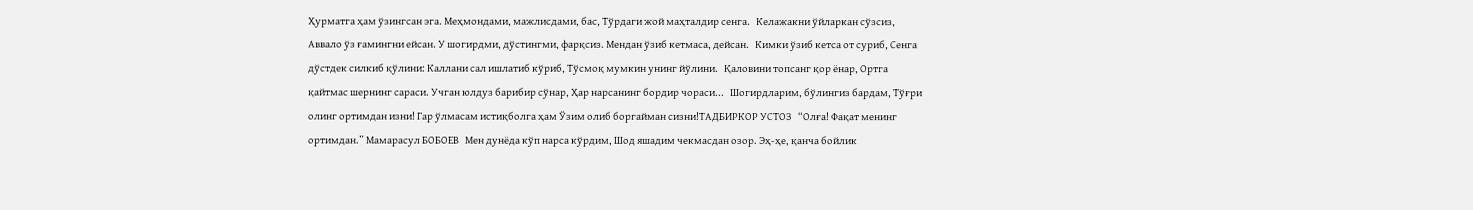Ҳурматга ҳам ўзингсан эга. Меҳмондами, мажлисдами, бас, Тўрдаги жой маҳталдир сенга.   Келажакни ўйларкан сўзсиз, Аввало ўз ғамингни ейсан. У шогирдми, дўстингми, фарқсиз. Мендан ўзиб кетмаса, дейсан.   Кимки ўзиб кетса от суриб, Сенга дўстдек силкиб қўлини: Каллани сал ишлатиб кўриб, Тўсмоқ мумкин унинг йўлини.   Қаловини топсанг қор ёнар, Ортга қайтмас шернинг сараси. Учган юлдуз барибир сўнар, Ҳар нарсанинг бордир чораси...   Шогирдларим, бўлингиз бардам, Тўғри олинг ортимдан изни! Гар ўлмасам истиқболга ҳам Ўзим олиб боргайман сизни!ТАДБИРКОР УСТОЗ   “Олға! Фақат менинг ортимдан.” Мамарасул БОБОЕВ   Мен дунёда кўп нарса кўрдим, Шод яшадим чекмасдан озор. Эҳ-ҳе, қанча бойлик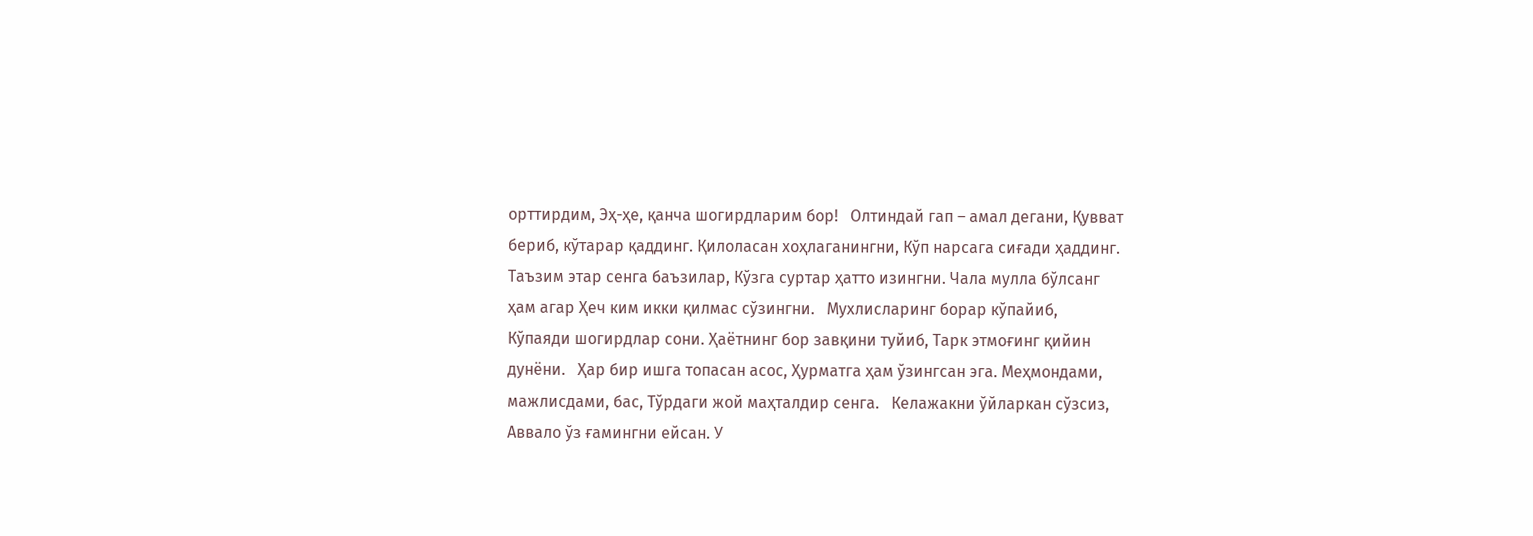орттирдим, Эҳ-ҳе, қанча шогирдларим бор!   Олтиндай гап – амал дегани, Қувват бериб, кўтарар қаддинг. Қилоласан хоҳлаганингни, Кўп нарсага сиғади ҳаддинг.   Таъзим этар сенга баъзилар, Кўзга суртар ҳатто изингни. Чала мулла бўлсанг ҳам агар Ҳеч ким икки қилмас сўзингни.   Мухлисларинг борар кўпайиб, Кўпаяди шогирдлар сони. Ҳаётнинг бор завқини туйиб, Тарк этмоғинг қийин дунёни.   Ҳар бир ишга топасан асос, Ҳурматга ҳам ўзингсан эга. Меҳмондами, мажлисдами, бас, Тўрдаги жой маҳталдир сенга.   Келажакни ўйларкан сўзсиз, Аввало ўз ғамингни ейсан. У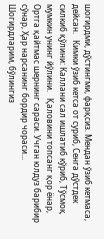шогирдми, дўстингми, фарқсиз. Мендан ўзиб кетмаса, дейсан.   Кимки ўзиб кетса от суриб, Сенга дўстдек силкиб қўлини: Каллани сал ишлатиб кўриб, Тўсмоқ мумкин унинг йўлини.   Қаловини топсанг қор ёнар, Ортга қайтмас шернинг сараси. Учган юлдуз барибир сўнар, Ҳар нарсанинг бордир чораси...   Шогирдларим, бўлингиз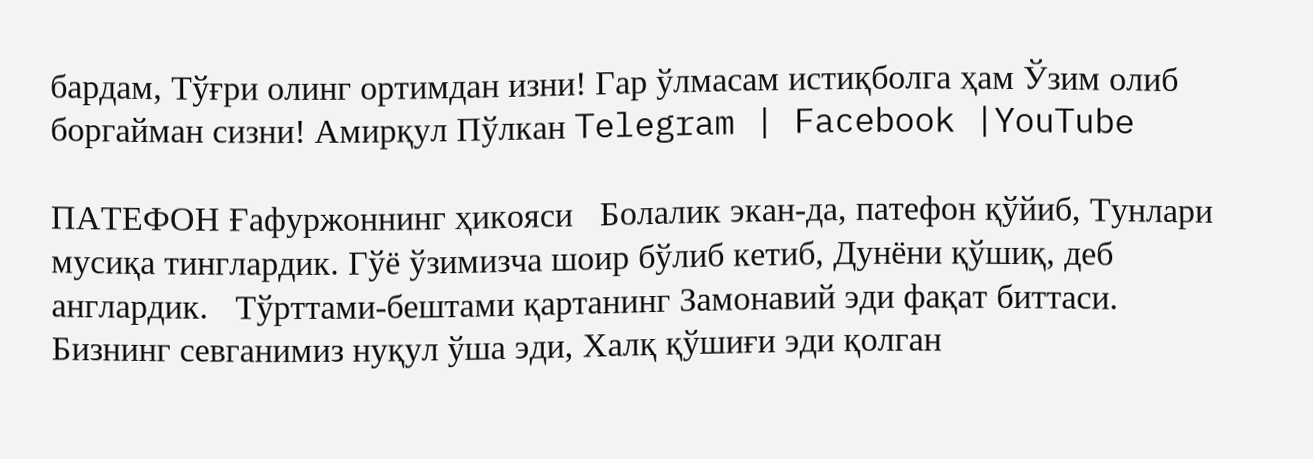бардам, Тўғри олинг ортимдан изни! Гар ўлмасам истиқболга ҳам Ўзим олиб боргайман сизни! Амирқул Пўлкан Telegram | Facebook |YouTube

ПАТЕФОН Ғафуржоннинг ҳикояси   Болалик экан-да, патефон қўйиб, Тунлари мусиқа тинглардик. Гўё ўзимизча шоир бўлиб кетиб, Дунёни қўшиқ, деб англардик.   Тўрттами-бештами қартанинг Замонавий эди фақат биттаси. Бизнинг севганимиз нуқул ўша эди, Халқ қўшиғи эди қолган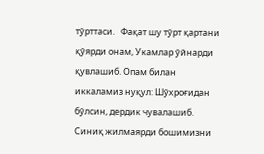тўрттаси.   Фақат шу тўрт қартани қўярди онам, Укамлар ўйнарди қувлашиб. Опам билан иккаламиз нуқул: Шўхроғидан бўлсин, дердик чувалашиб.   Синиқ жилмаярди бошимизни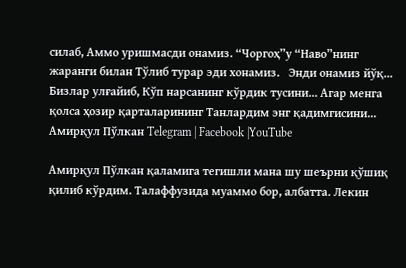силаб, Аммо уришмасди онамиз. “Чоргоҳ”у “Наво”нинг жаранги билан Тўлиб турар эди хонамиз.   Энди онамиз йўқ... Бизлар улғайиб, Кўп нарсанинг кўрдик тусини... Агар менга қолса ҳозир қарталарининг Танлардим энг қадимгисини...   Амирқул Пўлкан Telegram | Facebook |YouTube

Амирқул Пўлкан қаламига тегишли мана шу шеърни қўшиқ қилиб кўрдим. Талаффузида муаммо бор, албатта. Лекин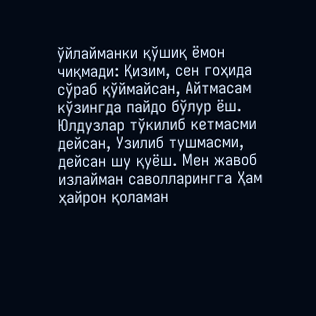ўйлайманки қўшиқ ёмон чиқмади: Қизим, сен гоҳида сўраб қўймайсан, Айтмасам кўзингда пайдо бўлур ёш. Юлдузлар тўкилиб кетмасми дейсан, Узилиб тушмасми, дейсан шу қуёш. Мен жавоб излайман саволларингга Ҳам ҳайрон қоламан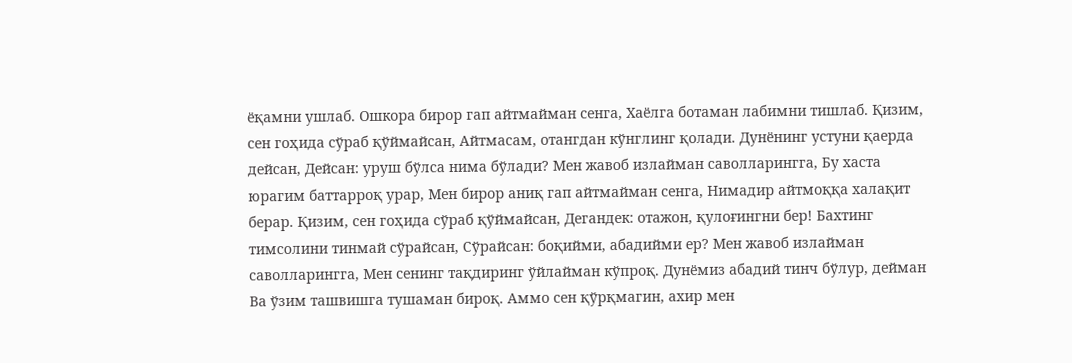ёқамни ушлаб. Ошкора бирор гап айтмайман сенга, Хаёлга ботаман лабимни тишлаб. Қизим, сен гоҳида сўраб қўймайсан, Айтмасам, отангдан кўнглинг қолади. Дунёнинг устуни қаерда дейсан, Дейсан: уруш бўлса нима бўлади? Мен жавоб излайман саволларингга, Бу хаста юрагим баттарроқ урар, Мен бирор аниқ гап айтмайман сенга, Нимадир айтмоққа халақит берар. Қизим, сен гоҳида сўраб қўймайсан, Дегандек: отажон, қулоғингни бер! Бахтинг тимсолини тинмай сўрайсан, Сўрайсан: боқийми, абадийми ер? Мен жавоб излайман саволларингга, Мен сенинг тақдиринг ўйлайман кўпроқ. Дунёмиз абадий тинч бўлур, дейман Ва ўзим ташвишга тушаман бироқ. Аммо сен қўрқмагин, ахир мен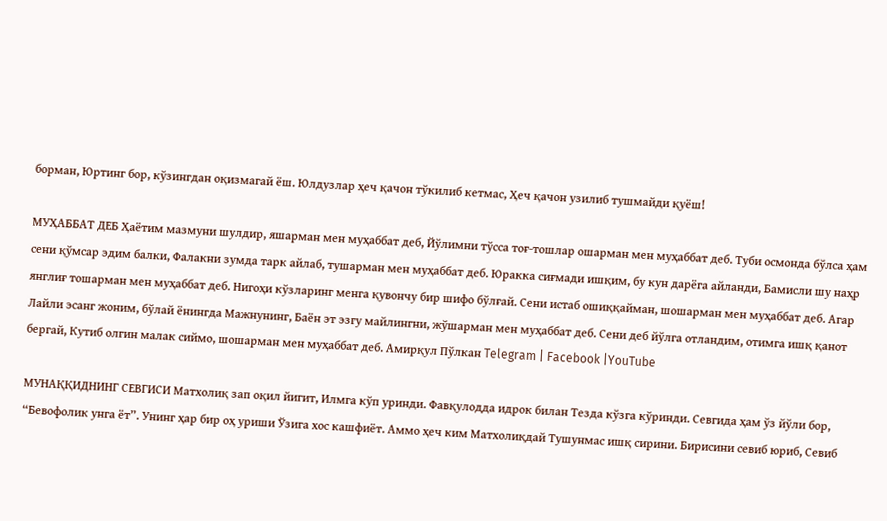борман, Юртинг бор, кўзингдан оқизмагай ёш. Юлдузлар ҳеч қачон тўкилиб кетмас, Ҳеч қачон узилиб тушмайди қуёш!

МУҲАББАТ ДЕБ Ҳаётим мазмуни шулдир, яшарман мен муҳаббат деб, Йўлимни тўсса тоғ-тошлар ошарман мен муҳаббат деб. Туби осмонда бўлса ҳам сени қўмсар эдим балки, Фалакни зумда тарк айлаб, тушарман мен муҳаббат деб. Юракка сиғмади ишқим, бу кун дарёга айланди, Бамисли шу наҳр янглиғ тошарман мен муҳаббат деб. Нигоҳи кўзларинг менга қувончу бир шифо бўлғай. Сени истаб ошиққайман, шошарман мен муҳаббат деб. Агар Лайли эсанг жоним, бўлай ёнингда Мажнунинг, Баён эт эзгу майлингни, жўшарман мен муҳаббат деб. Сени деб йўлга отландим, отимга ишқ қанот бергай, Кутиб олгин малак сиймо, шошарман мен муҳаббат деб. Амирқул Пўлкан Telegram | Facebook |YouTube

МУНАҚҚИДНИНГ СЕВГИСИ Матхолиқ зап оқил йигит, Илмга кўп уринди. Фавқулодда идрок билан Тезда кўзга кўринди. Севгида ҳам ўз йўли бор, “Бевофолик унга ёт”. Унинг ҳар бир оҳ уриши Ўзига хос кашфиёт. Аммо ҳеч ким Матхолиқдай Тушунмас ишқ сирини. Бирисини севиб юриб, Севиб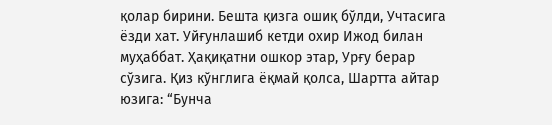қолар бирини. Бешта қизга ошиқ бўлди, Учтасига ёзди хат. Уйғунлашиб кетди охир Ижод билан муҳаббат. Ҳақиқатни ошкор этар, Урғу берар сўзига. Қиз кўнглига ёқмай қолса, Шартта айтар юзига: “Бунча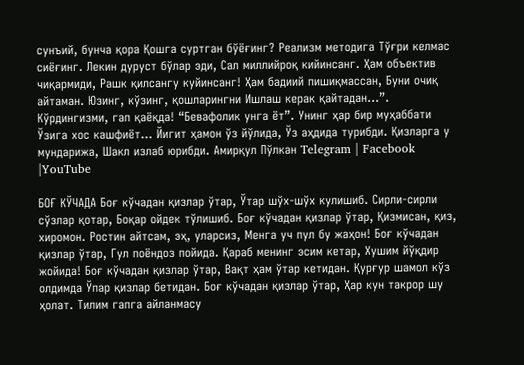сунъий, бунча қора Қошга суртган бўёғинг? Реализм методига Тўғри келмас сиёғинг. Лекин дуруст бўлар эди, Сал миллийроқ кийинсанг. Ҳам объектив чиқармиди, Рашк қилсангу куйинсанг! Ҳам бадиий пишиқмассан, Буни очиқ айтаман. Юзинг, кўзинг, қошларингни Ишлаш керак қайтадан...”. Кўрдингизми, гап қаёқда! “Бевафолик унга ёт”. Унинг ҳар бир муҳаббати Ўзига хос кашфиёт... Йигит ҳамон ўз йўлида, Ўз аҳдида турибди. Қизларга у мундарижа, Шакл излаб юрибди. Амирқул Пўлкан Telegram | Facebook |YouTube

БОҒ КЎЧАДА Боғ кўчадан қизлар ўтар, Ўтар шўх-шўх кулишиб. Сирли-сирли сўзлар қотар, Боқар ойдек тўлишиб. Боғ кўчадан қизлар ўтар, Қизмисан, қиз, хиромон. Ростин айтсам, эҳ, уларсиз, Менга уч пул бу жаҳон! Боғ кўчадан қизлар ўтар, Гул поёндоз пойида. Қараб менинг эсим кетар, Хушим йўқдир жойида! Боғ кўчадан қизлар ўтар, Вақт ҳам ўтар кетидан. Қурғур шамол кўз олдимда Ўпар қизлар бетидан. Боғ кўчадан қизлар ўтар, Ҳар кун такрор шу ҳолат. Тилим гапга айланмасу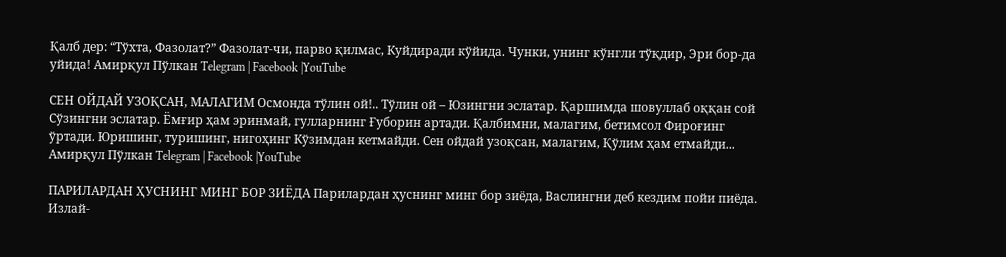Қалб дер: “Тўхта, Фазолат?” Фазолат-чи, парво қилмас, Куйдиради кўйида. Чунки, унинг кўнгли тўқдир, Эри бор-да уйида! Амирқул Пўлкан Telegram | Facebook |YouTube

СЕН ОЙДАЙ УЗОҚСАН, МАЛАГИМ Осмонда тўлин ой!.. Тўлин ой – Юзингни эслатар. Қаршимда шовуллаб оққан сой Сўзингни эслатар. Ёмғир ҳам эринмай, гулларнинг Ғуборин артади. Қалбимни, малагим, бетимсол Фироғинг ўртади. Юришинг, туришинг, нигоҳинг Кўзимдан кетмайди. Сен ойдай узоқсан, малагим, Қўлим ҳам етмайди... Амирқул Пўлкан Telegram | Facebook |YouTube

ПАРИЛАРДАН ҲУСНИНГ МИНГ БОР ЗИЁДА Парилардан ҳуснинг минг бор зиёда, Васлингни деб кездим пойи пиёда. Излай-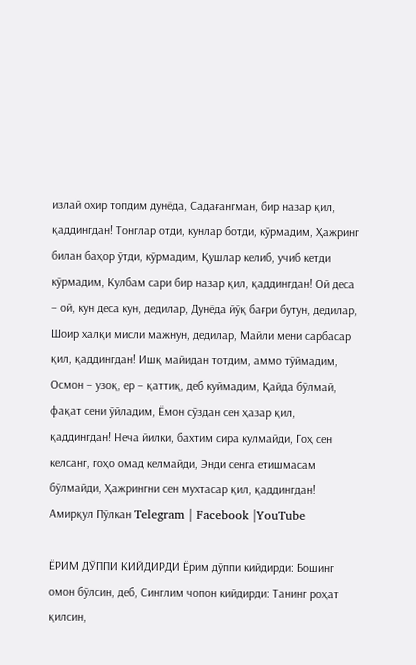излай охир топдим дунёда, Садағангман, бир назар қил, қаддингдан! Тонглар отди, кунлар ботди, кўрмадим, Ҳажринг билан баҳор ўтди, кўрмадим, Қушлар келиб, учиб кетди кўрмадим, Кулбам сари бир назар қил, қаддингдан! Ой деса – ой, кун деса кун, дедилар, Дунёда йўқ бағри бутун, дедилар, Шоир халқи мисли мажнун, дедилар, Майли мени сарбасар қил, қаддингдан! Ишқ майидан тотдим, аммо тўймадим, Осмон – узоқ, ер – қаттиқ, деб куймадим, Қайда бўлмай, фақат сени ўйладим, Ёмон сўздан сен ҳазар қил, қаддингдан! Неча йилки, бахтим сира кулмайди, Гоҳ сен келсанг, гоҳо омад келмайди, Энди сенга етишмасам бўлмайди, Ҳажрингни сен мухтасар қил, қаддингдан! Амирқул Пўлкан Telegram | Facebook |YouTube

ЁРИМ ДЎППИ КИЙДИРДИ Ёрим дўппи кийдирди: Бошинг омон бўлсин, деб, Синглим чопон кийдирди: Танинг роҳат қилсин,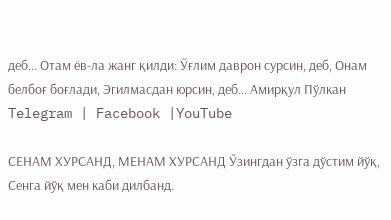деб... Отам ёв-ла жанг қилди: Ўғлим даврон сурсин, деб, Онам белбоғ боғлади, Эгилмасдан юрсин, деб... Амирқул Пўлкан Telegram | Facebook |YouTube

СЕНАМ ХУРСАНД, МЕНАМ ХУРСАНД Ўзингдан ўзга дўстим йўқ, Сенга йўқ мен каби дилбанд.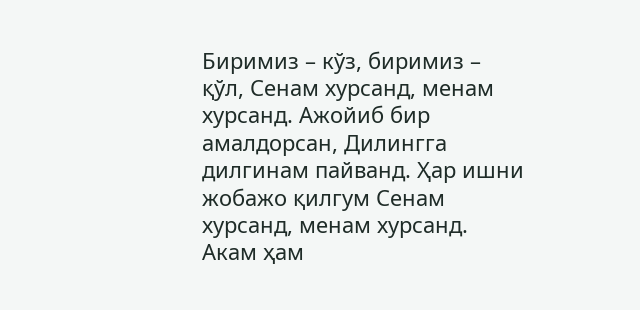Биримиз – кўз, биримиз – қўл, Сенам хурсанд, менам хурсанд. Ажойиб бир амалдорсан, Дилингга дилгинам пайванд. Ҳар ишни жобажо қилгум Сенам хурсанд, менам хурсанд. Акам ҳам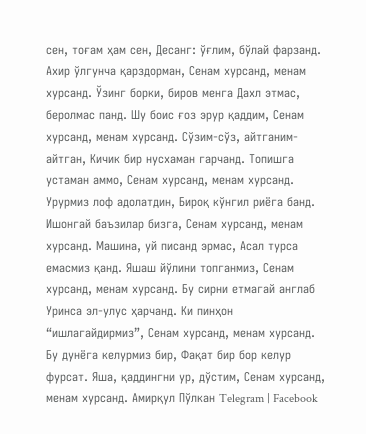сен, тоғам ҳам сен, Десанг: ўғлим, бўлай фарзанд. Ахир ўлгунча қарздорман, Сенам хурсанд, менам хурсанд. Ўзинг борки, биров менга Дахл этмас, беролмас панд. Шу боис ғоз эрур қаддим, Сенам хурсанд, менам хурсанд. Сўзим-сўз, айтганим-айтган, Кичик бир нусхаман гарчанд. Топишга устаман аммо, Сенам хурсанд, менам хурсанд. Урурмиз лоф адолатдин, Бироқ кўнгил риёга банд. Ишонгай баъзилар бизга, Сенам хурсанд, менам хурсанд. Машина, уй писанд эрмас, Асал турса емасмиз қанд. Яшаш йўлини топганмиз, Сенам хурсанд, менам хурсанд. Бу сирни етмагай англаб Уринса эл-улус ҳарчанд. Ки пинҳон “ишлагайдирмиз”, Сенам хурсанд, менам хурсанд. Бу дунёга келурмиз бир, Фақат бир бор келур фурсат. Яша, қаддингни ур, дўстим, Сенам хурсанд, менам хурсанд. Амирқул Пўлкан Telegram | Facebook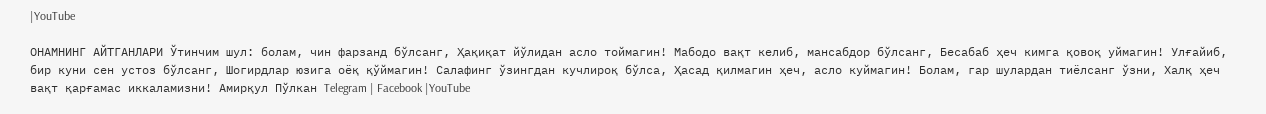|YouTube

ОНАМНИНГ АЙТГАНЛАРИ Ўтинчим шул: болам, чин фарзанд бўлсанг, Ҳақиқат йўлидан асло тоймагин! Мабодо вақт келиб, мансабдор бўлсанг, Бесабаб ҳеч кимга қовоқ уймагин! Улғайиб, бир куни сен устоз бўлсанг, Шогирдлар юзига оёқ қўймагин! Салафинг ўзингдан кучлироқ бўлса, Ҳасад қилмагин ҳеч, асло куймагин! Болам, гар шулардан тиёлсанг ўзни, Халқ ҳеч вақт қарғамас иккаламизни! Амирқул Пўлкан Telegram | Facebook |YouTube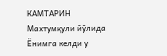КАМТАРИН Махтумқули йўлида Ёнимга келди у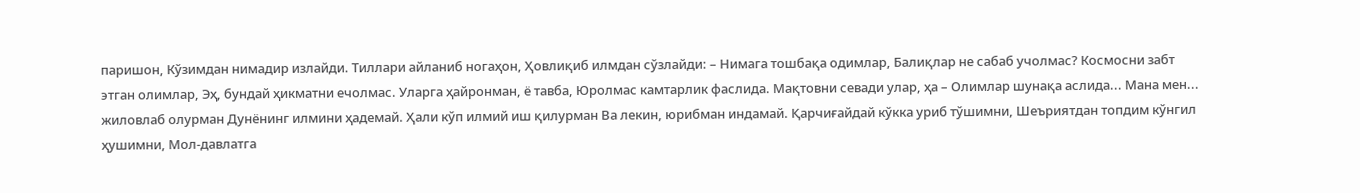паришон, Кўзимдан нимадир излайди. Тиллари айланиб ногаҳон, Ҳовлиқиб илмдан сўзлайди: – Нимага тошбақа одимлар, Балиқлар не сабаб учолмас? Космосни забт этган олимлар, Эҳ, бундай ҳикматни ечолмас. Уларга ҳайронман, ё тавба, Юролмас камтарлик фаслида. Мақтовни севади улар, ҳа – Олимлар шунақа аслида... Мана мен... жиловлаб олурман Дунёнинг илмини ҳадемай. Ҳали кўп илмий иш қилурман Ва лекин, юрибман индамай. Қарчиғайдай кўкка уриб тўшимни, Шеъриятдан топдим кўнгил ҳушимни, Мол-давлатга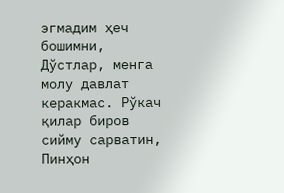эгмадим ҳеч бошимни, Дўстлар, менга молу давлат керакмас. Рўкач қилар биров сийму сарватин, Пинҳон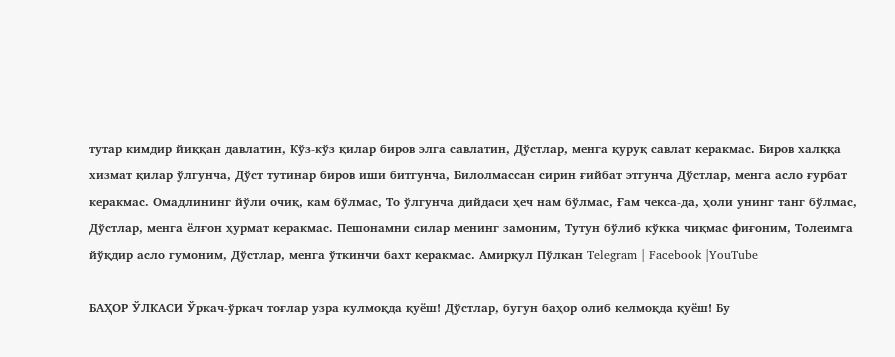тутар кимдир йиққан давлатин, Кўз-кўз қилар биров элга савлатин, Дўстлар, менга қуруқ савлат керакмас. Биров халққа хизмат қилар ўлгунча, Дўст тутинар биров иши битгунча, Билолмассан сирин ғийбат этгунча Дўстлар, менга асло ғурбат керакмас. Омадлининг йўли очиқ, кам бўлмас, То ўлгунча дийдаси ҳеч нам бўлмас, Ғам чекса-да, ҳоли унинг танг бўлмас, Дўстлар, менга ёлғон ҳурмат керакмас. Пешонамни силар менинг замоним, Тутун бўлиб кўкка чиқмас фиғоним, Толеимга йўқдир асло гумоним, Дўстлар, менга ўткинчи бахт керакмас. Амирқул Пўлкан Telegram | Facebook |YouTube

БАҲОР ЎЛКАСИ Ўркач-ўркач тоғлар узра кулмоқда қуёш! Дўстлар, бугун баҳор олиб келмоқда қуёш! Бу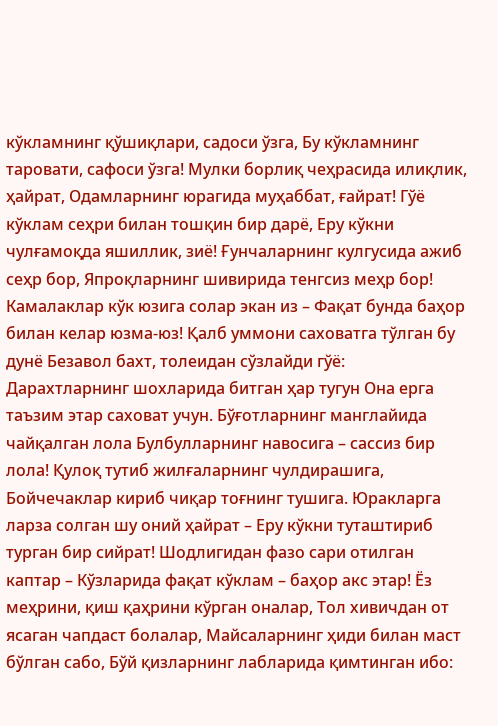кўкламнинг қўшиқлари, садоси ўзга, Бу кўкламнинг таровати, сафоси ўзга! Мулки борлиқ чеҳрасида илиқлик, ҳайрат, Одамларнинг юрагида муҳаббат, ғайрат! Гўё кўклам сеҳри билан тошқин бир дарё, Еру кўкни чулғамоқда яшиллик, зиё! Ғунчаларнинг кулгусида ажиб сеҳр бор, Япроқларнинг шивирида тенгсиз меҳр бор! Камалаклар кўк юзига солар экан из – Фақат бунда баҳор билан келар юзма-юз! Қалб уммони саховатга тўлган бу дунё Безавол бахт, толеидан сўзлайди гўё: Дарахтларнинг шохларида битган ҳар тугун Она ерга таъзим этар саховат учун. Бўғотларнинг манглайида чайқалган лола Булбулларнинг навосига – сассиз бир лола! Қулоқ тутиб жилғаларнинг чулдирашига, Бойчечаклар кириб чиқар тоғнинг тушига. Юракларга ларза солган шу оний ҳайрат – Еру кўкни туташтириб турган бир сийрат! Шодлигидан фазо сари отилган каптар – Кўзларида фақат кўклам – баҳор акс этар! Ёз меҳрини, қиш қаҳрини кўрган оналар, Тол хивичдан от ясаган чапдаст болалар, Майсаларнинг ҳиди билан маст бўлган сабо, Бўй қизларнинг лабларида қимтинган ибо: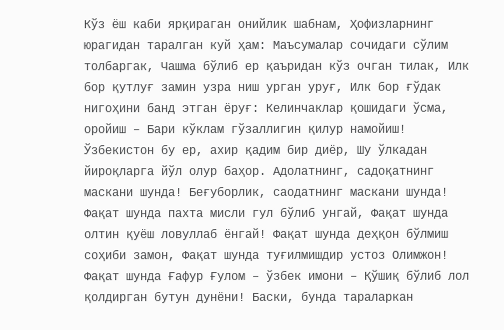Кўз ёш каби ярқираган онийлик шабнам, Ҳофизларнинг юрагидан таралган куй ҳам: Маъсумалар сочидаги сўлим толбаргак, Чашма бўлиб ер қаъридан кўз очган тилак, Илк бор қутлуғ замин узра ниш урган уруғ, Илк бор ғўдак нигоҳини банд этган ёруғ: Келинчаклар қошидаги ўсма, оройиш – Бари кўклам гўзаллигин қилур намойиш! Ўзбекистон бу ер, ахир қадим бир диёр, Шу ўлкадан йироқларга йўл олур баҳор. Адолатнинг, садоқатнинг маскани шунда! Беғуборлик, саодатнинг маскани шунда! Фақат шунда пахта мисли гул бўлиб унгай, Фақат шунда олтин қуёш ловуллаб ёнгай! Фақат шунда деҳқон бўлмиш соҳиби замон, Фақат шунда туғилмишдир устоз Олимжон! Фақат шунда Ғафур Ғулом – ўзбек имони – Қўшиқ бўлиб лол қолдирган бутун дунёни! Баски, бунда тараларкан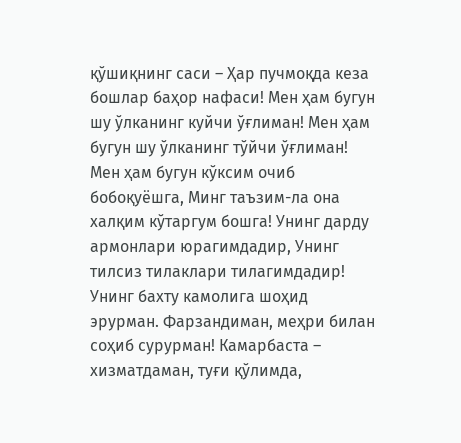қўшиқнинг саси – Ҳар пучмоқда кеза бошлар баҳор нафаси! Мен ҳам бугун шу ўлканинг куйчи ўғлиман! Мен ҳам бугун шу ўлканинг тўйчи ўғлиман! Мен ҳам бугун кўксим очиб бобоқуёшга, Минг таъзим-ла она халқим кўтаргум бошга! Унинг дарду армонлари юрагимдадир, Унинг тилсиз тилаклари тилагимдадир! Унинг бахту камолига шоҳид эрурман. Фарзандиман, меҳри билан соҳиб сурурман! Камарбаста – хизматдаман, туғи қўлимда,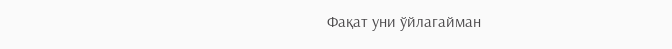Фақат уни ўйлагайман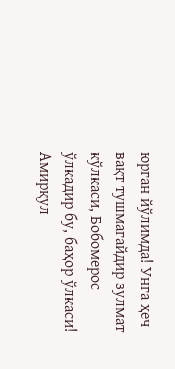юрган йўлимда! Унга ҳеч вақт тушмагайдир зулмат кўлкаси, Бобомерос ўлкадир бу, баҳор ўлкаси! Амирқул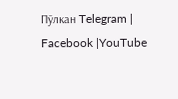Пўлкан Telegram | Facebook |YouTube